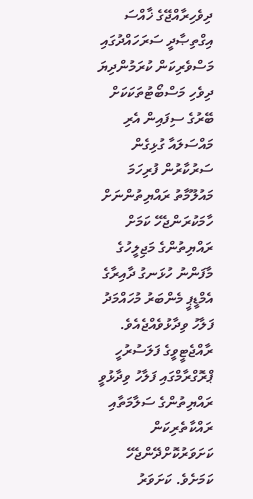ދިވެހިރާއްޖޭގެ ޚާއްސަ އިގްތިޞާދީ ސަރަހައްދުގައި މަސްވެރިކަން ކުރަމުންދިޔަ ދިވެހި މަސްބޯޓުތަކަކަށް ބޭރުގެ ސިފައިން އެރި މައްސަލައާ ގުޅިގެން ސަރުކާރުން ފުރިހަމަ މައުލޫމާތު ރައްޔިތުންނަށް ހާމަކުރަންޖެހޭ ކަމަށް ރައްޔިތުންގެ މަޖިލީހުގެ މާފަންނު ހުޅަނގު ދާއިރާގެ އެމްޑީޕީ މެންބަރު މުހައްމަދު ފަލާހު ވިދާޅުވެއްޖެއެވެ.
ރާއްޖެޓީވީގެ ފަލަސުރުހީ ޕްރޮގްރާމްގައި ފަލާހު ވިދާޅުވީ ރައްޔިތުންގެ ސަލާމަތާއި ރައްކާތެރިކަން ކަށަވަރުކޮށްދޭންޖެހޭ ކަމަށެވެ. ކަށަވަރު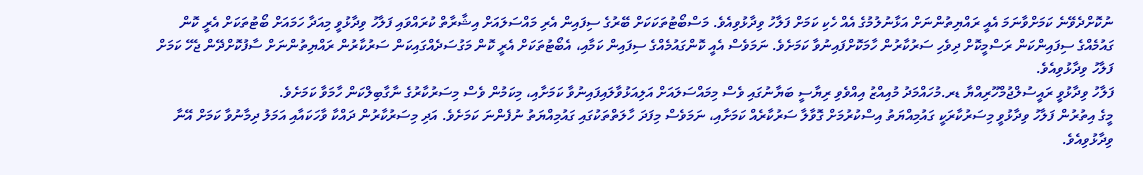ނުކޮށްދެވޭނެ ކަމަށްވާނަމަ އެއީ ރައްޔިތުންނަށް އަޅާނުލުމުގެ އެއް ހެކި ކަމަށް ފަލާހު ވިދާޅުވިއެވެ. މަސްބޯޓުތަކަކަށް ބޭރުގެ ސިފައިން އެރި މައްސަލައަށް އިޝާރާތް ކުރައްވައި ފަލާހު ވިދާޅުވީ މިއަދާ ހަމައަށް ބޯޓުތަކަށް އެރީ ކޮން ގައުމެއްގެ ސިފައިންކަން ރަސްމީކޮށް ދިވެހި ސަރުކާރުން ހާމަކޮށްފައިނުވާ ކަމަށެވެ. ނަމަވެސް އެއީ ކޮންގައުމެއްގެ ސިފައިން ކަމާއި، އެބޯޓުތަކަށް އެރީ ކޮން މަގުސަދެއްގައިކަން ސަރުކާރުން ރައްޔިތުންނަށް ސާފުކޮށްދޭން ޖެހޭ ކަމަށް ފަލާހު ވިދާޅުވިއެވެ.
ފަލާހު ވިދާޅުވީ ރައީސުލްޖުމްހޫރިއްޔާ ޑރ.މުހައްމަދު މުއިއްޒު އިއްވެވި ރިޔާސީ ބަޔާނުގައި ވެސް މިމައްސަލައަށް އަލިއަޅުވާލައިފައިނުވާ ކަމަށާއި، މިކަމުން ވެސް މިސަރުކާރުގެ ނާގާބިލްކަން ހާމަވާ ކަމަށެވެ.
މީގެ އިތުރުން ފަލާހު ވިދާޅުވީ މިސަރުކާރަކީ ގައުމިއްޔަތު އިސްކުރުމަށް ގޮވާލާ ސަރުކާރެއް ކަމަށާއި، ނަމަވެސް މިފަދަ ހާލަތްތަކުގައި ގައުމިއްޔަތު ނުފެންނަ ކަމަށެވެ. އަދި މިސަރުކާރުން ދައްކާ ވާހަކައާއި އަމަލު ދިމާނުވާ ކަމަށް އޭނާ ވިދާޅުވިއެވެ.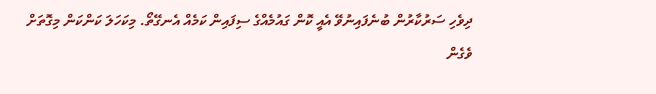ދިވެހި ސަރުކާރުން ބުނެފައިނުވޭ އެއީ ކޮން ގައުމެއްގެ ސިފައިން ކަމެއް އެނގޭތޯ. މިކަހަލަ ކަންކަން މިގޮތަށް ވެގެން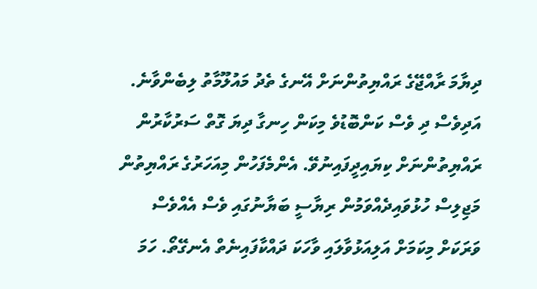ދިޔާމަ ރާއްޖޭގެ ރައްޔިތުންނަށް އޭނގެ ތެދު މައުލޫމާތު ލިބެންވާނެ. އަދިވެސް ދި ވެސް ކަންބޮޑުވެ މިކަން ހިނގާ ދިޔަ ގޮތް ސަރުކާރުން ރައްޔިތުންނަށް ކިޔައިދީފައިނުވޭ. އެންމެފަހުން މިއަހަރުގެ ރައްޔިތުން މަޖިލިސް ހުޅުވައިދެއްވަމުން ރިޔާސީ ބަޔާނުގައި ވެސް އެއްވެސް ވަރަކަށް މިކަމަށް އަލިއަޅުވާލައި ވާހަކަ ދައްކާފައިނެތް އެނގޭތޯ. ހަމަ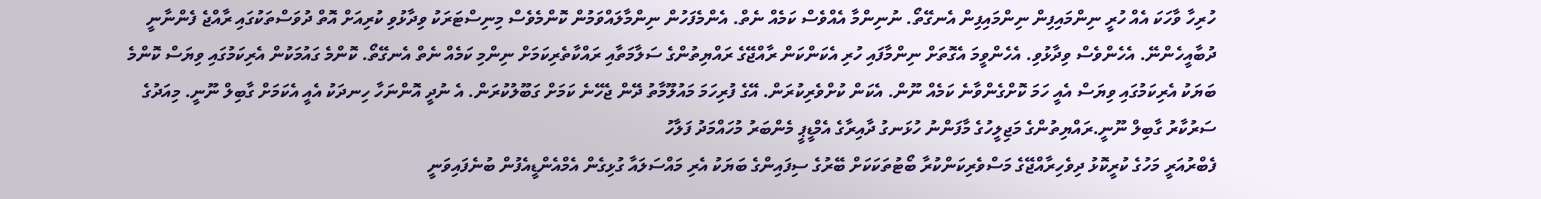ހުރިހާ ވާހަކަ އެއް ހުރީ ނިންމައިފިން ނިންމައިފިން އެނގޭތޯ. ނުނިންމާ އެއްވެސް ކަމެއް ނެތް. އެންމެފަހުން ނިންމާލައްވަމުން ކޮންމެވެސް މިނިސްޓަރަކު ވިދާޅުވި ކުރިއަށް އޮތް ދުވަސްތަކުގައި ރާއްޖެ ފެންނާނީ ދުބާއީހެންނޭ. އެހެންވެސް ވިދާޅުވި. އެހެންވީމަ އެގޮތަށް ނިންމާފައި ހުރި އެކަންކަން ރާއްޖޭގެ ރައްޔިތުންގެ ސަލާމަތާއި ރައްކާތެރިކަމަށް ނިންމި ކަމެއް ނެތް އެނގޭތޯ. ކޮންމެ ގައުމަކުން އެރިކަމުގައި ވިޔަސް ކޮންމެ ބަޔަކު އެރިކަމުގައި ވިޔަސް އެއީ ހަމަ ކޮށްގެންވާނެ ކަމެއް ނޫން. އެކަން ކުށްވެރިކުރަން. އޭގެ ފުރިހަމަ މައުލޫމާތު ދޭން ޖެހޭނެ ކަމަށް ގަބޫލުކުރަން. އެ ނުދީ އޮންނަހާ ހިނދަކު އެއީ އެކަމަށް ގާބިލް ނޫނީ. މިއަދުގެ ސަރުކާރު ގާބިލް ނޫނީ.ރައްޔިތުންގެ މަޖިލީހުގެ މާފަންނު ހުޅަނގު ދާއިރާގެ އެމްޑީޕީ މެންބަރު މުހައްމަދު ފަލާހު
ފެބްރުއަރީ މަހުގެ ކުރީކޮޅު ދިވެހިރާއްޖޭގެ މަސްވެރިކަންކުރާ ބޯޓުތަކަކަށް ބޭރުގެ ސިފައިންގެ ބަޔަކު އެރި މައްސަލައާ ގުޅިގެން އެމްއެންޑީއެފުން ބުނެފައިވަނީ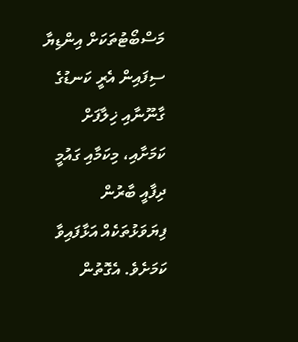މަސްބޯޓުތަކަށް އިންޑިޔާ ސިފައިން އެރީ ކަނޑުގެ ގާނޫނާއި ޚިލާފަށް ކަމަށާއި، މިކަމާއި ގައުމީ ދިފާއީ ބާރުން ފިޔަވަޅުތަކެއް އަޅާފައިވާ ކަމަށެވެ. އެގޮތުން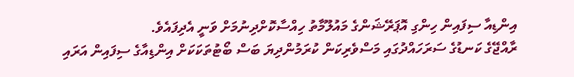އިންޑިއާ ސިފައިން ހިންގި އޮޕަރޭޝަންގެ މައުލޫމާތު ހިއްސާކޮށްދިނުމަށް ވަނީ އެދިފައެވެ.
ރާއްޖޭގެ ކަނޑުގެ ސަރަހައްދުގައި މަސްވެރިކަން ކުރަމުންދިޔަ ބަސް ބޯޓުތަކަކަށް އިންޑިއާގެ ސިފައިން އަރައި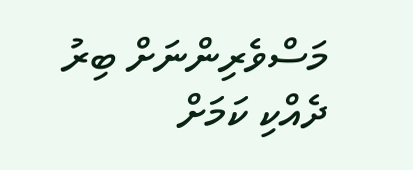މަސްވެރިންނަށް ބިރު ދެއްކި ކަމަށް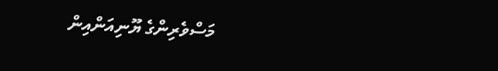މަސްވެރިންގެ ޔޫނިއަންއިން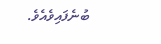ބުނެފައިވެއެވެ.